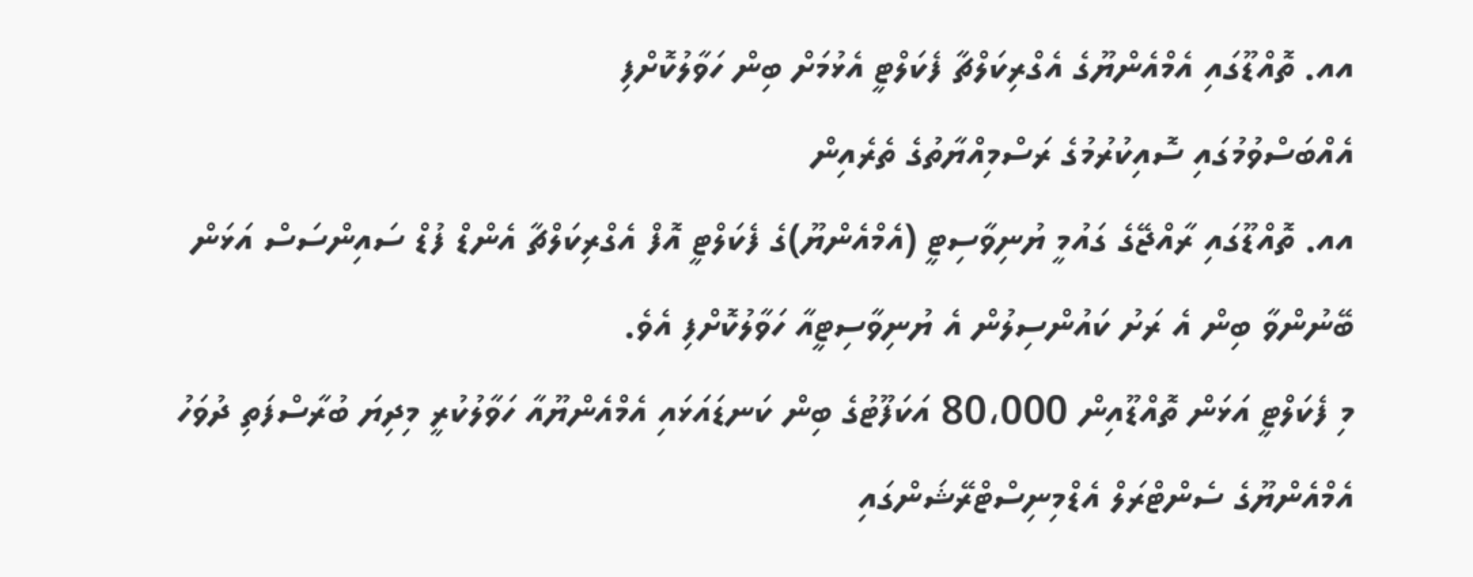އއ. ތޮއްޑޫގައި އެމްއެންޔޫގެ އެގްރިކަލްޗާ ފެކަލްޓީ އެޅުމަށް ބިން ހަވާލުކޮށްފި
އެއްބަސްވުމުގައި ސޮއިކުރުމުގެ ރަސްމިއްޔާތުގެ ތެރެއިން
އއ. ތޮއްޑޫގައި ރާއްޖޭގެ ގައުމީ ޔުނިވާސިޓީ (އެމްއެންޔޫ)ގެ ފެކަލްޓީ އޮފް އެގްރިކަލްޗާ އެންޑް ފުޑް ސައިންސަސް އަޅަން ބޭނުންވާ ބިން އެ ރަށު ކައުންސިލުން އެ ޔުނިވާސިޓީއާ ހަވާލުކޮށްފި އެވެ.
މި ފެކަލްޓީ އަޅަން ތޮއްޑޫއިން 80،000 އަކަފޫޓުގެ ބިން ކަނޑައަޅައި އެމްއެންޔޫއާ ހަވާލުކުރީ މިދިޔަ ބުރާސްފަތި ދުވަހު އެމްއެންޔޫގެ ސެންޓްރަލް އެޑްމިނިސްޓްރޭޝަންގައި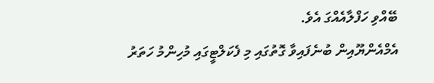ބޭއްވި ހަފްލާއެއްގަ އެވެ.
އެމްއެންޔޫއިން ބުނެފައިވާ ގޮތުގައި މި ފެކަލްޓީގައި މުހިންމު ހަތަރު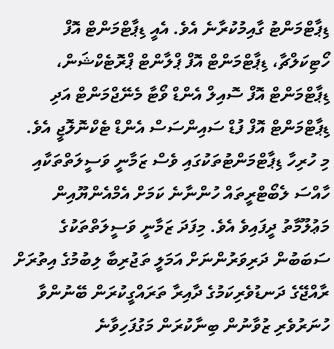ޑިޕާޓްމަންޓު ގާއިމުކުރާނެ އެވެ. އެއީ ޑިޕާޓްމަންޓް އޮފް ހޯޓިކަލްޗާ، ޑިޕާޓްމަންޓް އޮފް ޕްލާންޓް ޕްރޮޓެކްޝަން، ޑިޕާޓްމަންޓް އޮފް ސޮއިލް އެންޑް ވޯޓާ މެނޭޖްމަންޓް އަދި ޑިޕާޓްމަންޓް އޮފް ފުޑް ސައިންސަސް އެންޑް ޓެކްނޮލޮޖީ އެވެ.
މި ހުރިހާ ޑިޕާޓްމަންޓުތަކުގައި ވެސް ޒަމާނީ ވަސީލަތްތަކާއި ހާއްސަ ލެބޯޓްރީތައް ހުންނާނެ ކަމަށް އެމްއެންޔޫއިން މަޢުލޫމާތު ދީފައިވެ އެވެ. މިފަދަ ޒަމާނީ ވަސީލަތްތަކުގެ ސަބަބުން ދަރިވަރުންނަށް އަމަލީ ތަޖުރިބާ ލިބުމުގެ އިތުރަށް ރާއްޖޭގެ ދަނޑުވެރިކަމުގެ ދާއިރާ ތަރައްގީކުރަން ބޭނުންވާ ހުނަރުވެރި ޒުވާނުން ބިނާކުރަން މަގުފަހިވާނެ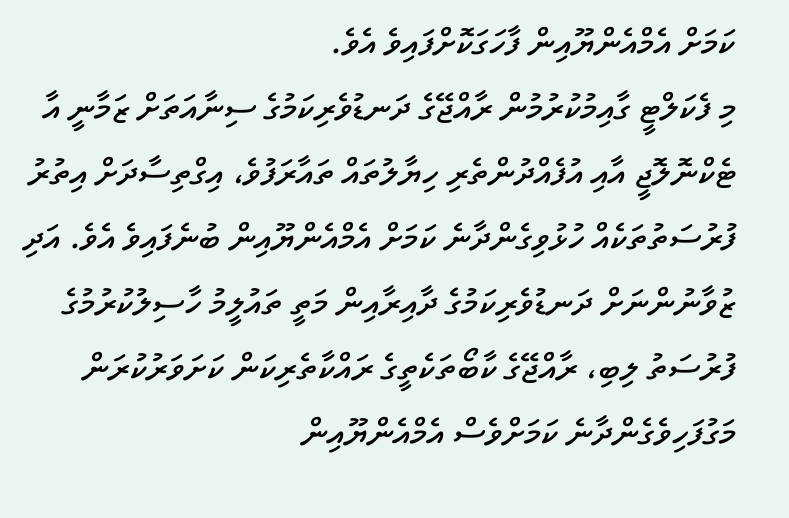ކަމަށް އެމްއެންޔޫއިން ފާހަގަކޮށްފައިވެ އެވެ.
މި ފެކަލްޓީ ގާއިމުކުރުމުން ރާއްޖޭގެ ދަނޑުވެރިކަމުގެ ސިނާއަތަށް ޒަމާނީ އާ ޓެކްނޮލޮޖީ އާއި އުފެއްދުންތެރި ހިޔާލުތައް ތައާރަފުވެ، އިގްތިސާދަށް އިތުރު ފުރުސަތުތަކެއް ހުޅުވިގެންދާނެ ކަމަށް އެމްއެންޔޫއިން ބުނެފައިވެ އެވެ. އަދި ޒުވާނުންނަށް ދަނޑުވެރިކަމުގެ ދާއިރާއިން މަތީ ތައުލީމު ހާސިލުކުރުމުގެ ފުރުސަތު ލިބި، ރާއްޖޭގެ ކާބޯތަކެތީގެ ރައްކާތެރިކަން ކަށަވަރުކުރަން މަގުފަހިވެގެންދާނެ ކަމަށްވެސް އެމްއެންޔޫއިން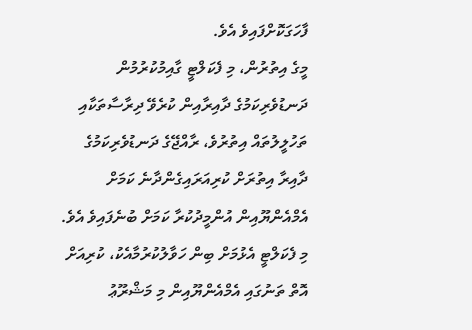ފާހަގަކޮށްފައިވެ އެވެ.
މީގެ އިތުރުން، މި ފެކަލްޓީ ގާއިމުކުރުމުން ދަނޑުވެރިކަމުގެ ދާއިރާއިން ކުރެވޭ ދިރާސާތަކާއި ތަހުލީލުތައް އިތުރުވެ، ރާއްޖޭގެ ދަނޑުވެރިކަމުގެ ދާއިރާ އިތުރަށް ކުރިއަރައިގެންދާނެ ކަމަށް އެމްއެންޔޫއިން އުންމީދުކުރާ ކަމަށް ބުނެފައިވެ އެވެ. މި ފެކަލްޓީ އެޅުމަށް ބިން ހަވާލުކުރުމާއެކު، ކުރިއަށް އޮތް ތަނުގައި އެމްއެންޔޫއިން މި މަޝްރޫޢު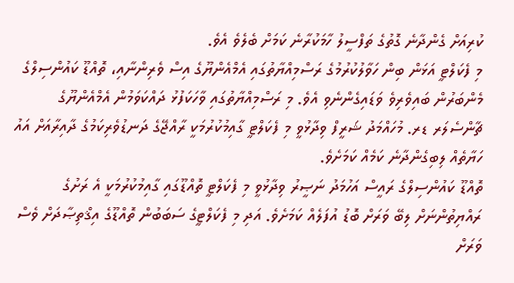ކުރިއަށް ގެންދާނެ ގޮތުގެ ތަފްސީލު ހާމަކުރާނެ ކަމަށް ބެލެވެ އެވެ.
މި ފެކަލްޓީ އަޅަން ބިން ހަވާލުކުރުމުގެ ރަސްމިއްޔާތުގައި އެމްއެންޔޫގެ އިސް ވެރިންނާއި، ތޮއްޑޫ ކައުންސިލްގެ މެންބަރުން ބައިވެރިވެ ވަޑައިގެންނެވި އެވެ. މި ރަސްމިއްޔާތުގައި ވާހަކަފުޅު ދައްކަވަމުން އެމްއެންޔޫގެ ޗާންސެލަރ ޑރ. މުހައްމަދު ޝަރީފް ވިދާޅުވީ މި ފެކަލްޓީ ގާއިމުކުރުމަކީ ރާއްޖޭގެ ދަނޑުވެރިކަމުގެ ދާއިރާއަށް އައު ހަޔާތެއް ލިބިގެންދާނެ ކަމެއް ކަމަށެވެ.
ތޮއްޑޫ ކައުންސިލްގެ ރައީސް އަހުމަދު ނަޞީރު ވިދާޅުވީ މި ފެކަލްޓީ ތޮއްޑޫގައި ގާއިމުކުރުމަކީ އެ ރަށުގެ ރައްޔިތުންނަށް ލިބޭ ވަރަށް ބޮޑު އުފަލެއް ކަމަށެވެ. އަދި މި ފެކަލްޓީގެ ސަބަބުން ތޮއްޑޫގެ އިޤްތިޞާދަށް ވެސް ވަރަށް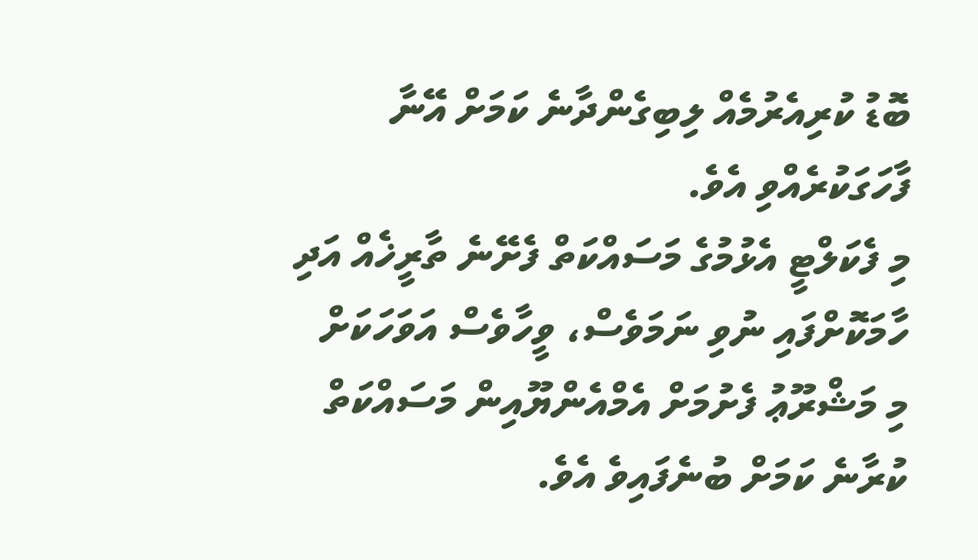ބޮޑު ކުރިއެރުމެއް ލިބިގެންދާނެ ކަމަށް އޭނާ ފާހަގަކުރެއްވި އެވެ.
މި ފެކަލްޓީ އެޅުމުގެ މަސައްކަތް ފެށޭނެ ތާރީޚެއް އަދި ހާމަކޮށްފައި ނުވި ނަމަވެސް، ވީހާވެސް އަވަހަކަށް މި މަޝްރޫޢު ފެށުމަށް އެމްއެންޔޫއިން މަސައްކަތް ކުރާނެ ކަމަށް ބުނެފައިވެ އެވެ.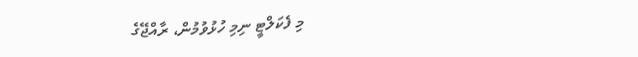މި ފެކަލްޓީ ނިމި ހުޅުވުމުން، ރާއްޖޭގެ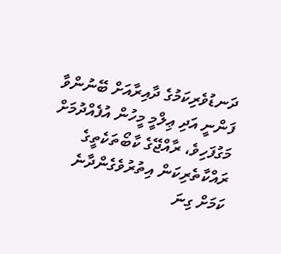ދަނޑުވެރިކަމުގެ ދާއިރާއަށް ބޭނުންވާ ފަންނީ އަދި ޢިލްމީ މީހުން އުފެއްދުމަށް މަގުފަހިވެ، ރާއްޖޭގެ ކާބޯތަކެތީގެ ރައްކާތެރިކަން އިތުރުވެގެންދާނެ ކަމަށް ގިނަ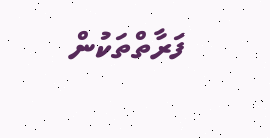ފަރާތްތަކުން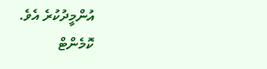އުންމީދުކުރެ އެވެ.
ކޮމެންޓް